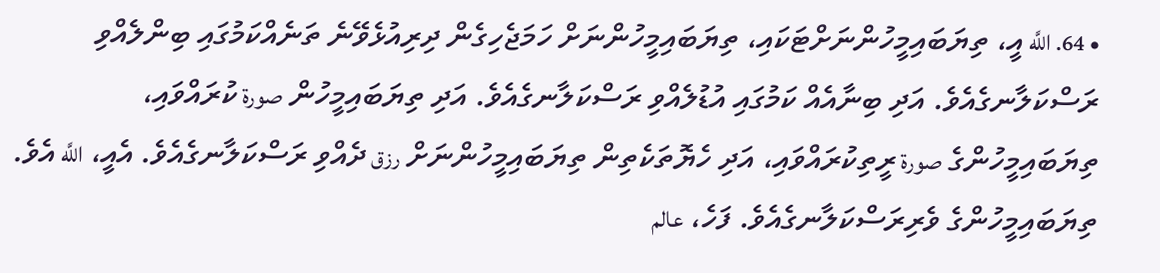• 64. اللَّه އީ، ތިޔަބައިމީހުންނަށްޓަކައި، ތިޔަބައިމީހުންނަށް ހަމަޖެހިގެން ދިރިއުޅެވޭނެ ތަނެއްކަމުގައި ބިންލެއްވި ރަސްކަލާނގެއެވެ. އަދި ބިނާއެއް ކަމުގައި އުޑުލެއްވި ރަސްކަލާނގެއެވެ. އަދި ތިޔަބައިމީހުން صورة ކުރައްވައި، ތިޔަބައިމީހުންގެ صورة ރީތިކުރައްވައި، އަދި ހެޔޮތަކެތިން ތިޔަބައިމީހުންނަށް رزق ދެއްވި ރަސްކަލާނގެއެވެ. އެއީ، اللَّه އެވެ. ތިޔަބައިމީހުންގެ ވެރިރަސްކަލާނގެއެވެ. ފަހެ، عالم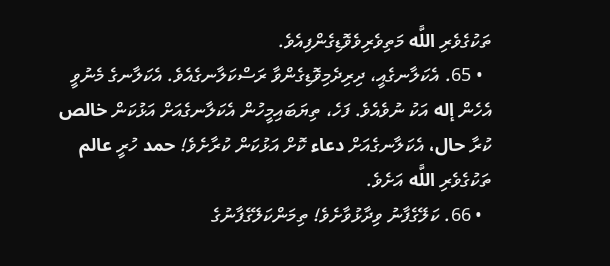ތަކުގެވެރި اللَّه މަތިވެރިވެވޮޑިގެންފިއެވެ.
  • 65. އެކަލާނގެއީ، ދިރިދެމިވޮޑިގެންވާ ރަސްކަލާނގެއެވެ. އެކަލާނގެ މެނުވީ އެހެން إله އަކު ނުވެއެވެ. ފަހެ، ތިޔަބައިމީހުން އެކަލާނގެއަށް އަޅުކަން خالص ކުރާ حال، އެކަލާނގެއަށް دعاء ކޮށް އަޅުކަން ކުރާށެވެ! حمد ހުރީ عالم ތަކުގެވެރި اللَّه އަށެވެ.
  • 66. ކަލޭގެފާނު ވިދާޅުވާށެވެ! ތިމަންކަލޭގެފާނުގެ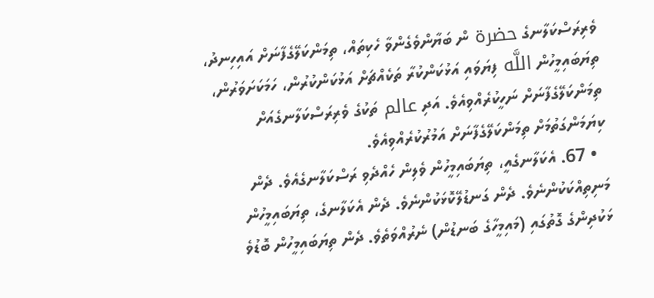ވެރިރަސްކަލާނގެ حضرة ން ބަޔާންވެގެންވާ ހެކިތައް، ތިމަންކަލޭގެފާނަށް އައިހިނދު، ތިޔަބައިމީހުން اللَّه ފިޔަވައި އަޅުކަންކުރާ ތަކެއްޗަށް އަޅުކަންކުރުން، ހަމަކަށަވަރުން، ތިމަންކަލޭގެފާނަށް ނަހީކުރެއްވިއެވެ. އަދި عالم ތަކުގެ ވެރިރަސްކަލާނގެއަށް ކިޔަމަންގަތުމަށް ތިމަންކަލޭގެފާނަށް އަމުރުކުރެއްވިއެވެ.
  • 67. އެކަލާނގެއީ، ތިޔަބައިމީހުން ވެލިން ހެއްދެވި ރަސްކަލާނގެއެވެ. ދެން މަނިތިއްކަކުންނެވެ. ދެން ގަނޑުލޭކޮޅަކުންނެވެ. ދެން އެކަލާނގެ، ތިޔަބައިމީހުން ޅަކުދިންގެ ގޮތުގައި (މައިމީހާގެ ބަނޑުން) ނެރުއްވަތެވެ. ދެން ތިޔަބައިމީހުން ބޮޑުވެ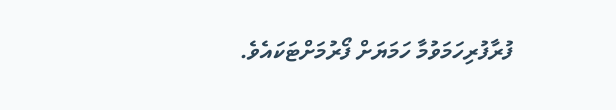ފުރާފުރިހަމަވުމާ ހަމަޔަށް ފޯރުމަށްޓަކައެވެ.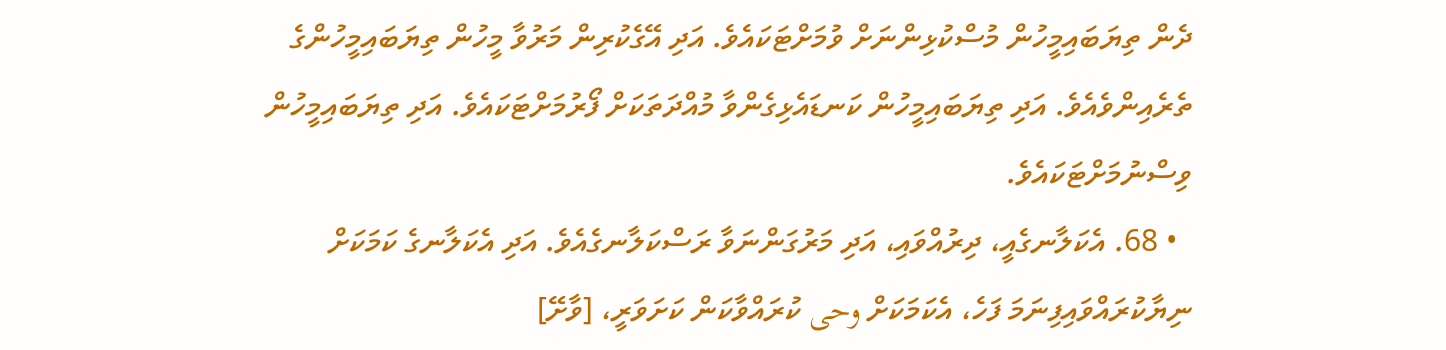ދެން ތިޔަބައިމީހުން މުސްކުޅިންނަށް ވުމަށްޓަކައެވެ. އަދި އޭގެކުރިން މަރުވާ މީހުން ތިޔަބައިމީހުންގެ ތެރެއިންވެއެވެ. އަދި ތިޔަބައިމީހުން ކަނޑައެޅިގެންވާ މުއްދަތަކަށް ފޯރުމަށްޓަކައެވެ. އަދި ތިޔަބައިމީހުން ވިސްނުމަށްޓަކައެވެ.
  • 68. އެކަލާނގެއީ، ދިރުއްވައި، އަދި މަރުގަންނަވާ ރަސްކަލާނގެއެވެ. އަދި އެކަލާނގެ ކަމަކަށް ނިޔާކުރައްވައިފިނަމަ ފަހެ، އެކަމަކަށް وحى ކުރައްވާކަން ކަށަވަރީ، [ވާށޭ]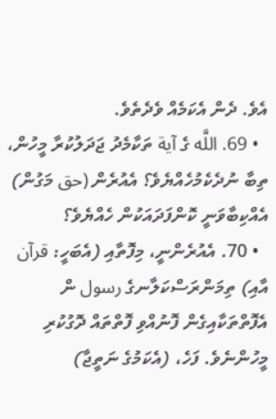އެވެ. ދެން އެކަމެއް ވެދެތެވެ.
  • 69. اللَّه ގެ آية ތަކާމެދު ޖަދަލުކުރާ މީހުން، ތިބާ ނުދެކެމުހެއްޔެވެ؟ އެއުރެން (حق މަގުން) އެއްކިބާވަނީ ކޮންފަދައަކުން ހެއްޔެވެ؟
  • 70. އެއުރެންނީ، މިފޮތާއި (އެބަހީ: قرآن އާއި) ތިމަންރަސްކަލާނގެ رسول ން އެފޮތްތަކާއިގެން ފޮނުއްވި ފޮތްތައް ދޮގުކުރި މީހުންނެވެ. ފަހެ، (އެކަމުގެ ނަތީޖާ)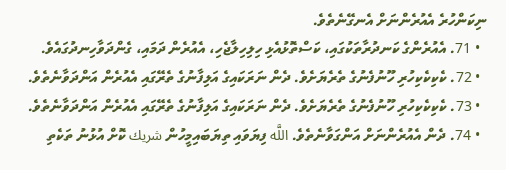ނިކަންހުރެ އެއުރެންނަށް އެނގޭނެތެވެ.
  • 71. އެއުރެންގެ ކަނދުރާތަކުގައި، ކަސްތޮޅުއެޅި ހިލިހިލާޖެހި، އެއުރެން ދަމައި، ގެންދަވާހިނދުގައެވެ.
  • 72. ކެކިކެކިހުރި ހޫނުފެނުގެ ތެރެޔަށެވެ. ދެން ނަރަކައިގެ އަލިފާނުގެ ތެރޭގައި އެއުރެން އަންދަވާނެތެވެ.
  • 73. ކެކިކެކިހުރި ހޫނުފެނުގެ ތެރެޔަށެވެ. ދެން ނަރަކައިގެ އަލިފާނުގެ ތެރޭގައި އެއުރެން އަންދަވާނެތެވެ.
  • 74. ދެން އެއުރެންނަށް އަންގަވާނެތެވެ. اللَّه ފިޔަވައި ތިޔަބައިމީހުން شريك ކޮށް އުޅުނު ތަކެތި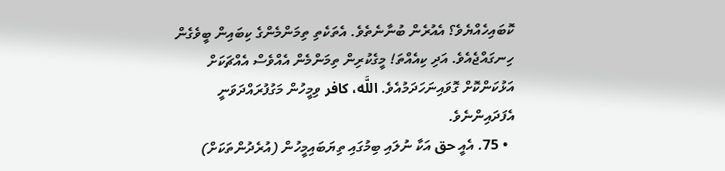ކޮބައިހެއްޔެވެ؟ އެއުރެން ބުނާނެތެވެ. އެތަކެތި ތިމަންމެންގެ ކިބައިން ބީވެގެން ހިނގައްޖެއެވެ. އަދި ކިއެއްތަ! މީގެކުރިން ތިމަންމެން އެއްވެސް އެއްޗަކަށް އަޅުކަންކޮށް ގޮވައިނަހަދަމުއެވެ. اللَّه، كافر ވިމީހުން މަގުފުރައްދަވަނީ އެފަދައިންނެވެ.
  • 75. އެއީ حق އަކާ ނުލައި ބިމުގައި ތިޔަބައިމީހުން (އުރެދުންތަކަށް)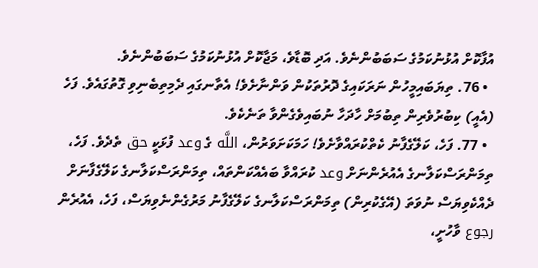އުފާކޮށް އުޅުނުކަމުގެ ސަބަބުންނެވެ. އަދި ބޮޑާވެ، މަޖާކޮށް އުޅުނުކަމުގެ ސަބަބުންނެވެ.
  • 76. ތިޔަބައިމީހުން ނަރަކައިގެ ދޮރުތަކުން ވަންނާށެވެ! އެތާނގައި ދެމިތިބެނިވި ގޮތުގައެވެ. ފަހެ (އެއީ) ކިބުރުވެރިން ތިބުމަށް ހާދަހާ ނުބައިވެގެންވާ ތަނެކެވެ.
  • 77. ފަހެ، ކަލޭގެފާނު ކެތްކުރައްވާށެވެ! ހަމަކަށަވަރުން، اللَّه ގެ وعد ފުޅަކީ حق ތެދެވެ. ފަހެ، ތިމަންރަސްކަލާނގެ އެއުރެންނަށް وعد ކުރައްވާ ބައެއްކަންތައް، ތިމަންރަސްކަލާނގެ ކަލޭގެފާނަށް ދެއްކެވިޔަސް ނުވަތަ (އޭގެކުރިން) ތިމަންރަސްކަލާނގެ ކަލޭގެފާނު މަރުގެންނެވިޔަސް، ފަހެ، އެއުރެން رجوع ވާހުށީ،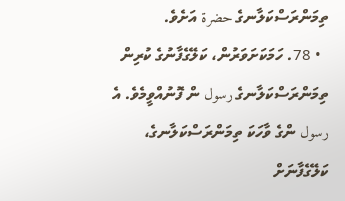ތިމަންރަސްކަލާނގެ حضرة އަށެވެ.
  • 78. ހަމަކަށަވަރުން، ކަލޭގެފާނުގެ ކުރިން ތިމަންރަސްކަލާނގެ رسول ން ފޮނުއްވީމެވެ. އެ رسول ންގެ ވާހަކަ ތިމަންރަސްކަލާނގެ، ކަލޭގެފާނަށް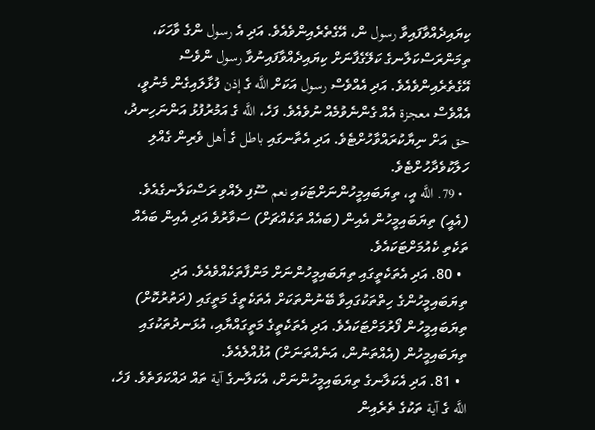ކިޔައިދެއްވާފައިވާ رسول ން، އޭގެތެރެއިންވެއެވެ. އަދި އެ رسول ންގެ ވާހަކަ، ތިމަންރަސްކަލާނގެ ކަލޭގެފާނަށް ކިޔައިދެއްވާފައިނުވާ رسول ންވެސް އޭގެތެރެއިންވެއެވެ. އަދި އެއްވެސް رسول އަކަށް اللَّه ގެ إذن ފުޅާލައިގެން މެނުވީ، އެއްވެސް معجزة އެއް ގެންނެވުމެއް ނުވެއެވެ. ފަހެ، اللَّه ގެ އަމުރުފުޅު އަންނަހިނދު، حق އަށް ނިޔާކުރައްވާހުށްޓެވެ. އަދި އެތާނގައި باطل ގެ أهل ވެރިން ގެއްލި ހަލާކުވެދާހުށްޓެވެ.
  • 79. اللَّه އީ، ތިޔަބައިމީހުންނަށްޓަކައި نعم ސޫފި ލެއްވި ރަސްކަލާނގެއެވެ. (އެއީ) ތިޔަބައިމީހުން އެއިން (ބައެއް ތަކެއްޗަށް) ސަވާރުވެ އަދި އެއިން ބައެއް ތަކެތި ކެއުމަށްޓަކައެވެ.
  • 80. އަދި އެތަކެތީގައި ތިޔަބައިމީހުންނަށް މަންފާތަކެއްވެއެވެ. އަދި ތިޔަބައިމީހުންގެ ހިތްތަކުގައިވާ ބޭނުންތަކަށް އެތަކެތީގެ މަތީގައި (ދަތުރުކޮށް) ތިޔަބައިމީހުން ފޯރުމަށްޓަކައެވެ. އަދި އެތަކެތީގެ މަތީގައްޔާއި، އުޅަނދުތަކުގައި ތިޔަބައިމީހުން (އެއްތަނުން، އަނެއްތަނަށް) އުފުއްލެއެވެ.
  • 81. އަދި އެކަލާނގެ ތިޔަބައިމީހުންނަށް، އެކަލާނގެ آية ތައް ދައްކަވަތެވެ. ފަހެ، اللَّه ގެ آية ތަކުގެ ތެރެއިން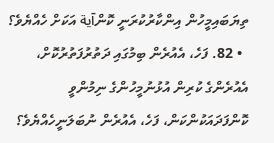ތިޔަބައިމީހުން އިންކާރުކުރަނީ ކޮންآية އަކަށް ހެއްޔެވެ؟
  • 82. ފަހެ، އެއުރެން ބިމުގައި ދަތުރުފަތުރުކޮށް، އެއުރެންގެ ކުރިން އުޅުނުމީހުންގެ ނިމުންވީ ކޮންފަދައަކުންކަން، ފަހެ، އެއުރެން ނުބަލަނީހެއްޔެވެ؟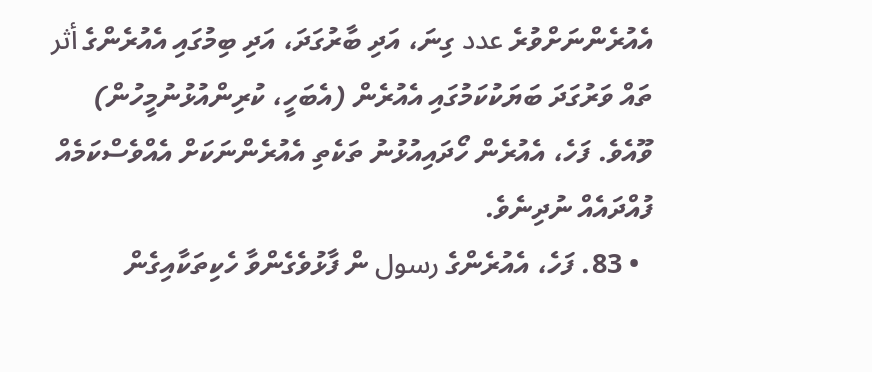އެއުރެންނަށްވުރެ عدد ގިނަ، އަދި ބާރުގަދަ، އަދި ބިމުގައި އެއުރެންގެ أثر ތައް ވަރުގަދަ ބަޔަކުކަމުގައި އެއުރެން (އެބަހީ، ކުރިންއުޅުނުމީހުން) ވޫއެވެ. ފަހެ، އެއުރެން ހޯދައިއުޅުނު ތަކެތި އެއުރެންނަކަށް އެއްވެސްކަމެއް ފުއްދައެއް ނުދިނެވެ.
  • 83. ފަހެ، އެއުރެންގެ رسول ން ފާޅުވެގެންވާ ހެކިތަކާއިގެން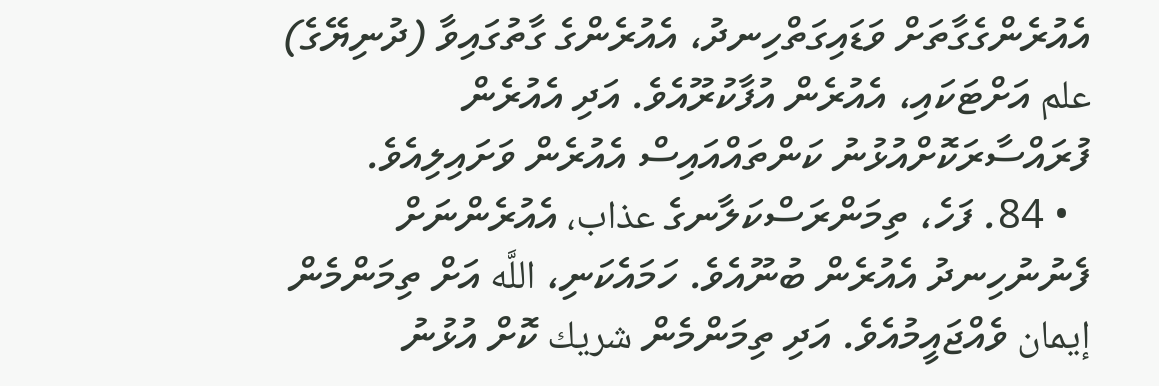އެއުރެންގެގާތަށް ވަޑައިގަތްހިނދު، އެއުރެންގެ ގާތުގައިވާ (ދުނިޔޭގެ) علم އަށްޓަކައި، އެއުރެން އުފާކުރޫއެވެ. އަދި އެއުރެން ފުރައްސާރަކޮށްއުޅުނު ކަންތައްއައިސް އެއުރެން ވަށައިލިއެވެ.
  • 84. ފަހެ، ތިމަންރަސްކަލާނގެ عذاب، އެއުރެންނަށް ފެނުނުހިނދު އެއުރެން ބުނޫއެވެ. ހަމައެކަނި، اللَّه އަށް ތިމަންމެން إيمان ވެއްޖައީމުއެވެ. އަދި ތިމަންމެން شريك ކޮށް އުޅުނު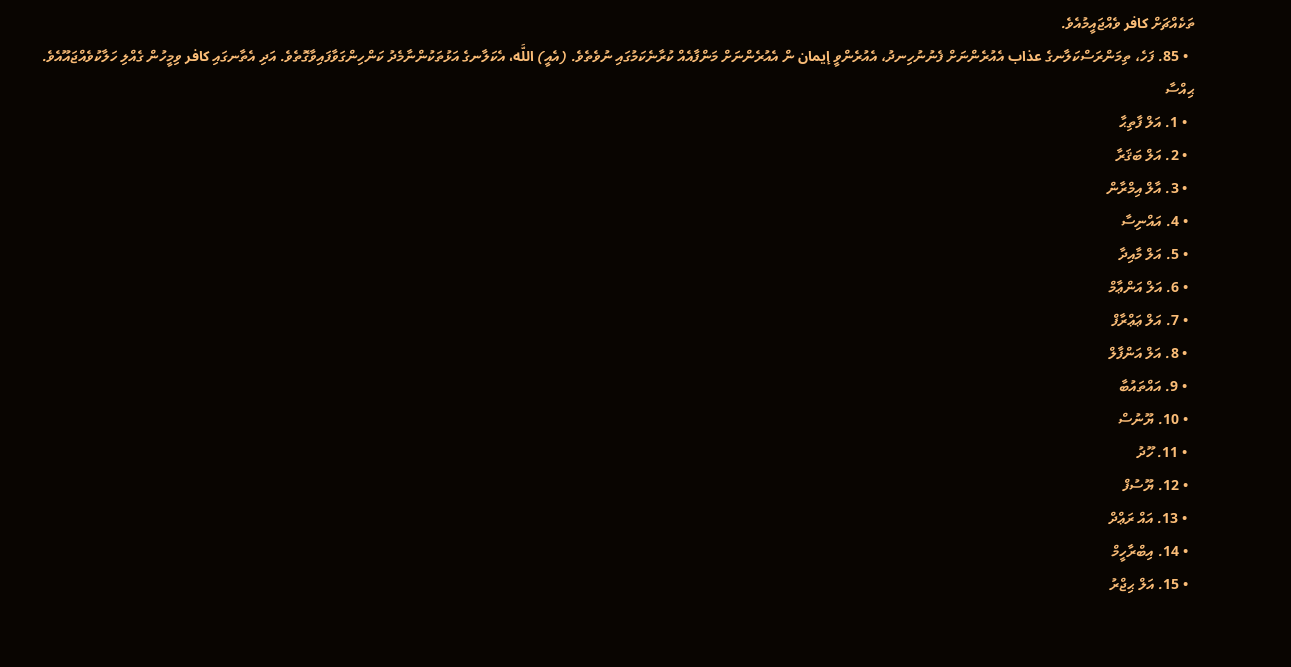ތަކެއްޗަށް كافر ވެއްޖައީމުއެވެ.
  • 85. ފަހެ، ތިމަންރަސްކަލާނގެ عذاب އެއުރެންނަށް ފެނުނުހިނދު، އެއުރެންވީ إيمان ން އެއުރެންނަށް މަންފާއެއް ކުރާނެކަމުގައި ނުވެތެވެ. (އެއީ) اللَّه، އެކަލާނގެ އަޅުތަކުންނާމެދު ކަންހިންގަވާފައިވާގޮތެވެ. އަދި އެތާނގައި كافر ވިމީހުން ގެއްލި ހަލާކުވެއްޖައޫއެވެ.
ޙިއްސާ
  • 1. އަލް ފާތިޙާ
  • 2. އަލް ބަޤަރާ
  • 3. އާލް އިމްރާން
  • 4. އައްނިސާ
  • 5. އަލް މާއިދާ
  • 6. އަލް އަންޢާމް
  • 7. އަލް ޢަޢްރާފް
  • 8. އަލް އަންފާލް
  • 9. އައްތައުބާ
  • 10. ޔޫނުސް
  • 11. ހޫދު
  • 12. ޔޫސުފް
  • 13. އައް ރަޢްދް
  • 14. އިބްރާހީމް
  • 15. އަލް ޙިޖްރު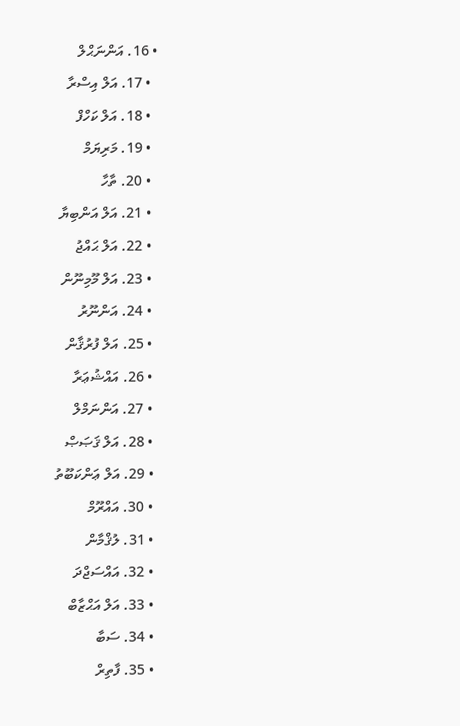• 16. އަންނަޙްލް
  • 17. އަލް އިސްރާ
  • 18. އަލް ކަހްފް
  • 19. މަރިޔަމް
  • 20. ތާހާ
  • 21. އަލް އަންބިޔާ
  • 22. އަލް ޙައްޖު
  • 23. އަލް މޫމިނޫން
  • 24. އަންނޫރު
  • 25. އަލް ފުރުޤާން
  • 26. އައްޝުޢަރާ
  • 27. އަންނަމްލް
  • 28. އަލް ޤަޞަޞް
  • 29. އަލް ޢަންކަބޫތު
  • 30. އައްރޫމް
  • 31. ލުޤްމާން
  • 32. އައްސަޖްދަ
  • 33. އަލް އަޙްޒާބް
  • 34. ސަބާ
  • 35. ފާތިރް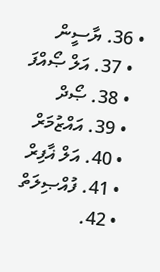• 36. ޔާސީން
  • 37. އަލް ޞޯއްފަ
  • 38. ޞޯދް
  • 39. އައްޒުމަރް
  • 40. އަލް ޣާފިރް
  • 41. ފުއްޞިލަތް
  • 42.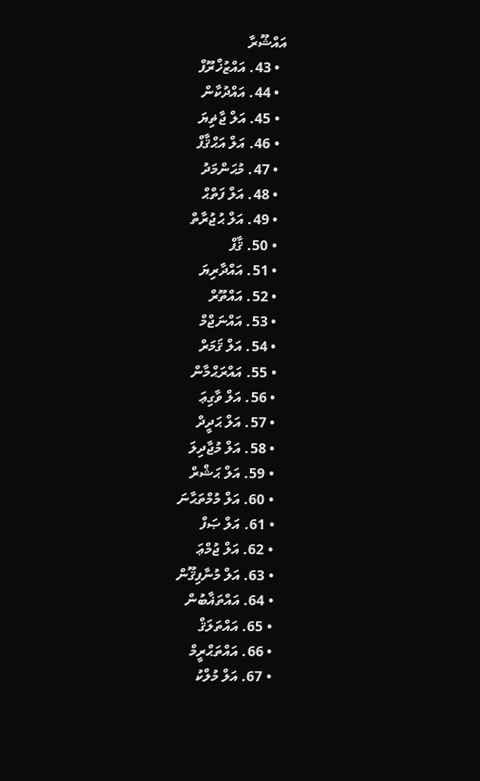އައްޝޫރާ
  • 43. އައްޒުޚްރޫފް
  • 44. އައްދުކާން
  • 45. އަލް ޖާޡިޔަ
  • 46. އަލް އަޙްޤާފް
  • 47. މުޙަންމަދު
  • 48. އަލް ފަތްޙް
  • 49. އަލް ޙުޖުރާތް
  • 50. ޤާފް
  • 51. އައްދާރިޔަ
  • 52. އައްތޫރް
  • 53. އައްނަޖްމް
  • 54. އަލް ޤަމަރް
  • 55. އައްރަޙްމާން
  • 56. އަލް ވާގިޢަ
  • 57. އަލް ޙަދީދް
  • 58. އަލް މުޖާދިލަ
  • 59. އަލް ޙަޝްރް
  • 60. އަލް މުމްތަޙާނަ
  • 61. އަލް ޞަފް
  • 62. އަލް ޖުމްޢަ
  • 63. އަލް މުނާފިޤޫން
  • 64. އައްތަޣާބުން
  • 65. އައްތަލަޤް
  • 66. އައްތަޙްރީމް
  • 67. އަލް މުލްކު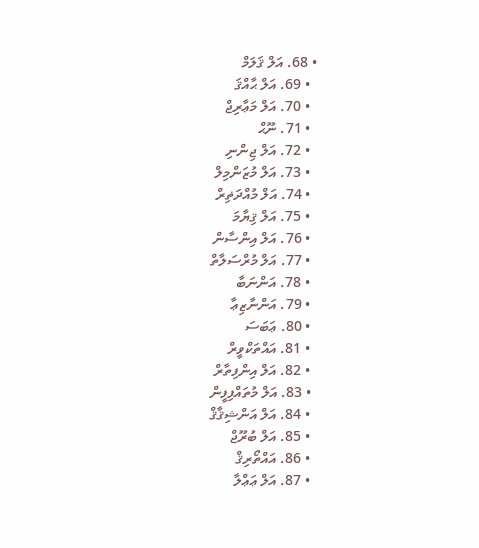• 68. އަލް ޤަލަމް
  • 69. އަލް ޙާއްޤަ
  • 70. އަލް މަޢާރިޖް
  • 71. ނޫޙް
  • 72. އަލް ޖިންނި
  • 73. އަލް މުޒަންމިލް
  • 74. އަލް މުއްދަޡިރް
  • 75. އަލް ޤިޔާމަ
  • 76. އަލް އިންސާން
  • 77. އަލް މުރްސަލާތް
  • 78. އަންނަބާ
  • 79. އަންނާޒިޢާ
  • 80. ޢަބަސަ
  • 81. އައްތަކްވީރް
  • 82. އަލް އިންފިތާރް
  • 83. އަލް މުތައްފިފީން
  • 84. އަލް އަންޝިޤާޤް
  • 85. އަލް ބުރޫޖް
  • 86. އައްތޯރިޤް
  • 87. އަލް ޢަޢްލާ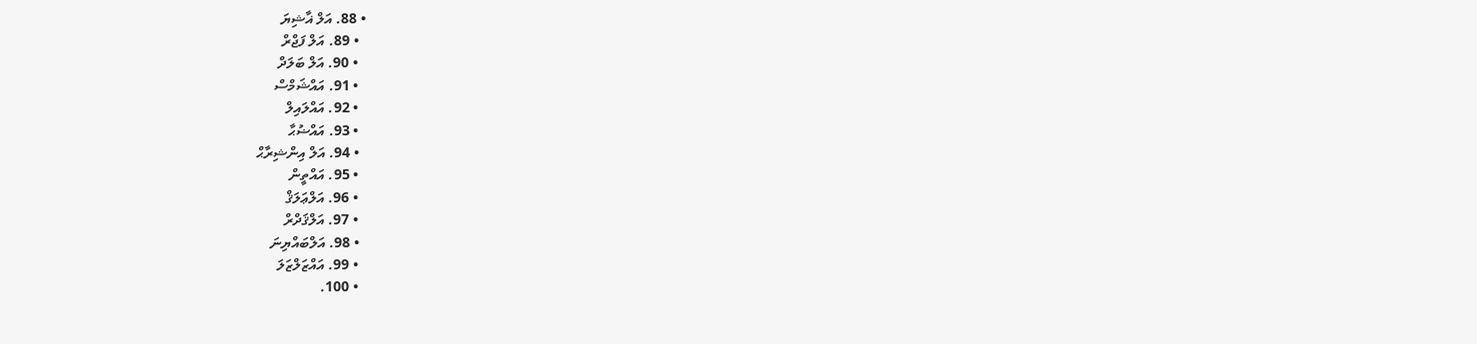• 88. އަލް ޣާޝިޔަ
  • 89. އަލް ފަޖްރް
  • 90. އަލް ބަލަދް
  • 91. އައްޝަމްސް
  • 92. އައްލައިލް
  • 93. އައްޟުޙާ
  • 94. އަލް އިންޝިރާޙް
  • 95. އައްތީން
  • 96. އަލްޢަލަޤް
  • 97. އަލްޤަދްރް
  • 98. އަލްބައްޔިނަ
  • 99. އައްޒަލްޒަލަ
  • 100.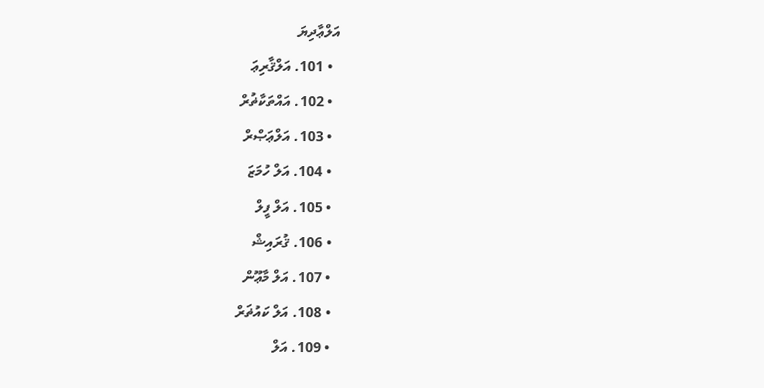އަލްޢާދިޔަ
  • 101. އަލްޤާރިޢަ
  • 102. އައްތަކާޡުރް
  • 103. އަލްޢަޞްރް
  • 104. އަލް ހުމަޒަ
  • 105. އަލް ފީލް
  • 106. ޤުރައިޝް
  • 107. އަލް މާޢޫން
  • 108. އަލް ކައުޡަރް
  • 109. އަލް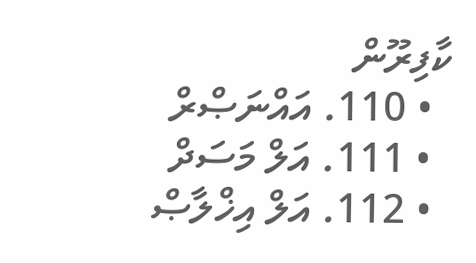ކާފިރޫން
  • 110. އައްނަޞްރް
  • 111. އަލް މަސަދް
  • 112. އަލް އިޚްލާޞް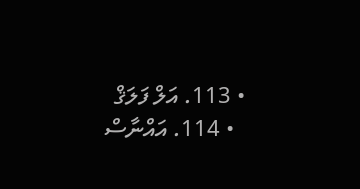• 113. އަލް ފަލަޤް
  • 114. އައްނާސް